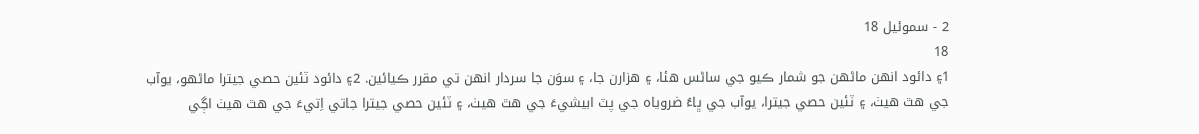2 - سموئيل 18
18
1۽ دائود انهن ماڻهن جو شمار ڪيو جي ساڻس هئا، ۽ هزارن جا، ۽ سوَن جا سردار انهن تي مقرر ڪيائين. 2۽ دائود ٽئين حصي جيترا ماڻهو، يوآب جي هٿ هيٺ، ۽ ٽئين حصي جيترا، يوآب جي ڀاءُ ضروياہ جي پٽ ابيشيءَ جي هٿ هيٺ، ۽ ٽئين حصي جيترا جاتي اِتيءَ جي هٿ هيٺ اڳي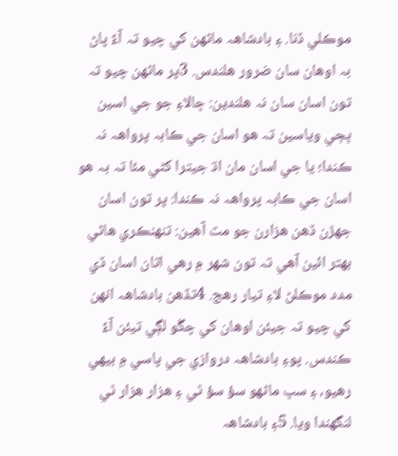موڪلي ڏنا. ۽ بادشاهہ ماڻهن کي چيو تہ آءٌ پاڻ بہ اوهان سان ضرور هلندس. 3پر ماڻهن چيو تہ تون اسان سان نہ هلندين: ڇالاءِ جو جي اسين ڀڄي وياسين تہ هو اسان جي ڪابہ پرواهہ نہ ڪندا؛ يا جي اسان مان اڌ جيترا کڻي مئا تہ بہ هو اسان جي ڪابہ پرواهہ نہ ڪندا: پر تون اسان جهڙن ڏهن هزارن جو مٽ آهين: تنهنڪري هاڻي بهتر ائين آهي تہ تون شهر ۾ رهي اتان اسان ڏي مدد موڪلڻ لاءِ تيار رهج. 4تڏهن بادشاهہ انهن کي چيو تہ جيئن اوهان کي چڱو لڳي تيئن آءٌ ڪندس. پوءِ بادشاهہ دروازي جي پاسي ۾ بيهي رهيو، ۽ سڀ ماڻهو سؤ سؤ ٿي ۽ هزار هزار ٿي لنگهندا ويا. 5۽ بادشاهہ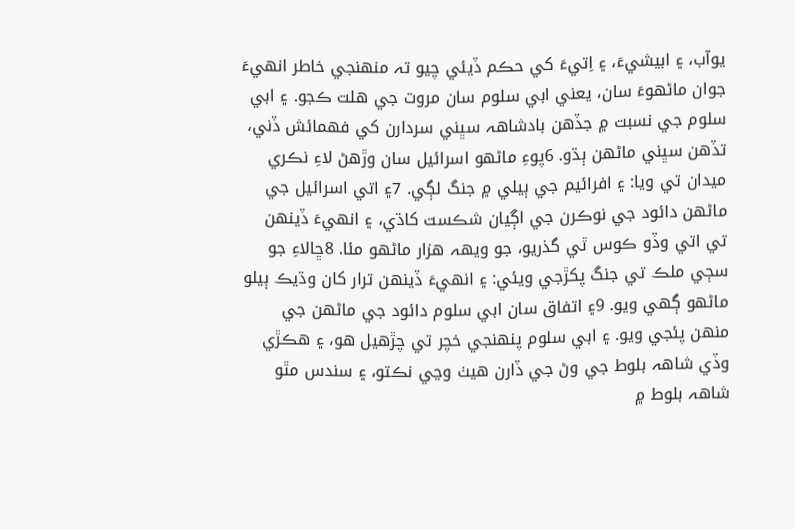يوآب، ۽ ابيشيءَ، ۽ اِتيءَ کي حڪم ڏيئي چيو تہ منهنجي خاطر انهيءَ جوان ماڻهوءَ سان، يعني ابي سلوم سان مروت جي هلت ڪجو. ۽ ابي سلوم جي نسبت ۾ جڏهن بادشاهہ سڀني سردارن کي فهمائش ڏني، تڏهن سڀني ماڻهن ٻڌو. 6پوءِ ماڻهو اسرائيل سان وڙهڻ لاءِ نڪري ميدان تي ويا: ۽ افرائيم جي ٻيلي ۾ جنگ لڳي. 7۽ اتي اسرائيل جي ماڻهن دائود جي نوڪرن جي اڳيان شڪست کاڌي، ۽ انهيءَ ڏينهن تي اتي وڏو ڪوس ٿي گذريو، جو ويهہ هزار ماڻهو مئا. 8ڇالاءِ جو سڄي ملڪ تي جنگ پکڙجي ويئي: ۽ انهيءَ ڏينهن ترار کان وڌيڪ ٻيلو ماڻهو ڳهي ويو. 9۽ اتفاق سان ابي سلوم دائود جي ماڻهن جي منهن پئجي ويو. ۽ ابي سلوم پنهنجي خچر تي چڙهيل هو، ۽ هڪڙي وڏي شاهہ بلوط جي وڻ جي ڏارن هيٺ وڃي نڪتو، ۽ سندس مٿو شاهہ بلوط ۾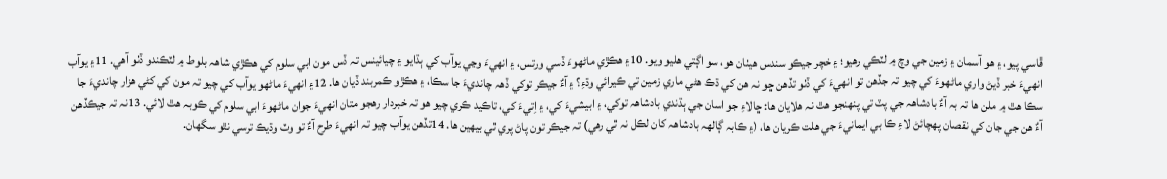ڦاسي پيو، ۽ هو آسمان ۽ زمين جي وچ ۾ لٽڪي رهيو؛ ۽ خچر جيڪو سندس هيٺان هو، سو اڳتي هليو ويو. 10۽ هڪڙي ماڻهوءَ ڏسي ورتس، ۽ انهيءَ وڃي يوآب کي ٻڌايو ۽ چيائينس تہ ڏس مون ابي سلوم کي هڪڙي شاهہ بلوط ۾ لٽڪندو ڏٺو آهي. 11۽ يوآب انهيءَ خبر ڏيڻ واري ماڻهوءَ کي چيو تہ جڏهن تو انهيءَ کي ڏٺو تڏهن ڇو نہ هن کي ڌڪ هڻي ماري زمين تي ڪيرائي وڌءِ؟ ۽ آءٌ جيڪر توکي ڏهہ چانديءَ جا سڪا، ۽ هڪڙو ڪمربند ڏيان ها. 12۽ انهيءَ ماڻهو يوآب کي چيو تہ مون کي کڻي هزار چانديءَ جا سڪا هٿ ۾ ملن ها تہ بہ آءٌ بادشاهہ جي پٽ تي پنهنجو هٿ نہ هلايان ها: ڇالاءِ جو اسان جي ٻڌندي بادشاهہ توکي، ۽ ابيشيءَ کي، ۽ اِتيءَ کي، تاڪيد ڪري چيو هو تہ خبردار رهجو متان انهيءَ جوان ماڻهوءَ ابي سلوم کي ڪوبہ هٿ لائي. 13نہ تہ جيڪڏهن آءٌ هن جي جان کي نقصان پهچائڻ لاءِ ڪا بي ايمانيءَ جي هلت ڪريان ها، (۽ ڪابہ ڳالهہ بادشاهہ کان لڪل نہ ٿي رهي) تہ جيڪر تون پاڻ پري ٿي بيهين ها. 14تڏهن يوآب چيو تہ انهيءَ طرح آءٌ تو وٽ وڌيڪ ترسي نٿو سگهان.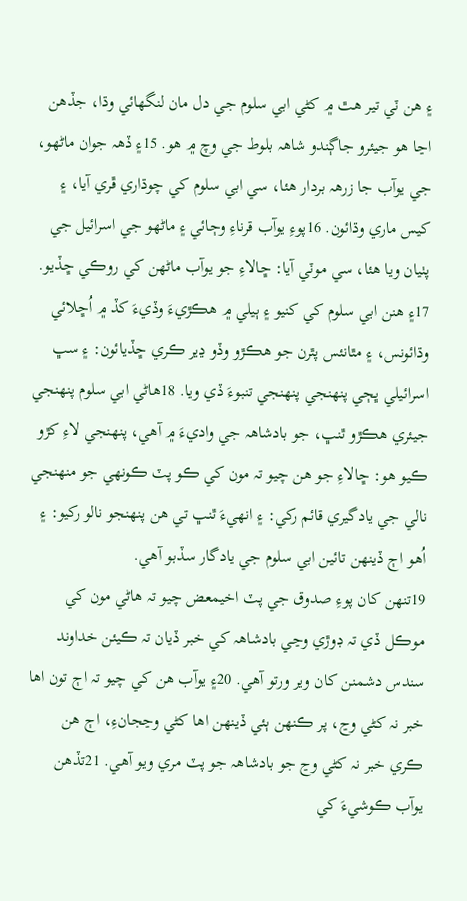۽ هن ٽي تير هٿ ۾ کڻي ابي سلوم جي دل مان لنگهائي وڌا، جڏهن اڃا هو جيئرو جاڳندو شاهہ بلوط جي وچ ۾ هو. 15۽ ڏهہ جوان ماڻهو، جي يوآب جا زرهہ بردار هئا، سي ابي سلوم کي چوڌاري ڦري آيا، ۽ کيس ماري وڌائون. 16پوءِ يوآب قرناءِ وڄائي ۽ ماڻهو جي اسرائيل جي پٺيان ويا هئا، سي موٽي آيا: ڇالاءِ جو يوآب ماڻهن کي روڪي ڇڏيو. 17۽ هنن ابي سلوم کي کنيو ۽ ٻيلي ۾ هڪڙيءَ وڏيءَ کڏ ۾ اُڇلائي وڌائونس، ۽ مٿانئس پٿرن جو هڪڙو وڏو ڍير ڪري ڇڏيائون: ۽ سڀ اسرائيلي ڀڄي پنهنجي پنهنجي تنبوءَ ڏي ويا. 18هاڻي ابي سلوم پنهنجي جيئري هڪڙو ٿنڀ، جو بادشاهہ جي واديءَ ۾ آهي، پنهنجي لاءِ کڙو ڪيو هو: ڇالاءِ جو هن چيو تہ مون کي ڪو پٽ ڪونهي جو منهنجي نالي جي يادگيري قائم رکي: ۽ انهيءَ ٿنڀ تي هن پنهنجو نالو رکيو: ۽ اُهو اڄ ڏينهن تائين ابي سلوم جي يادگار سڏبو آهي.
19تنهن کان پوءِ صدوق جي پٽ اخيمعض چيو تہ هاڻي مون کي موڪل ڏي تہ ڊوڙي وڃي بادشاهہ کي خبر ڏيان تہ ڪيئن خداوند سندس دشمنن کان وير ورتو آهي. 20۽ يوآب هن کي چيو تہ اڄ تون اها خبر نہ کڻي وڃ، پر ڪنهن ٻئي ڏينهن اها کڻي وڃجانءِ، اڄ هن ڪري خبر نہ کڻي وڃ جو بادشاهہ جو پٽ مري ويو آهي. 21تڏهن يوآب ڪوشيءَ کي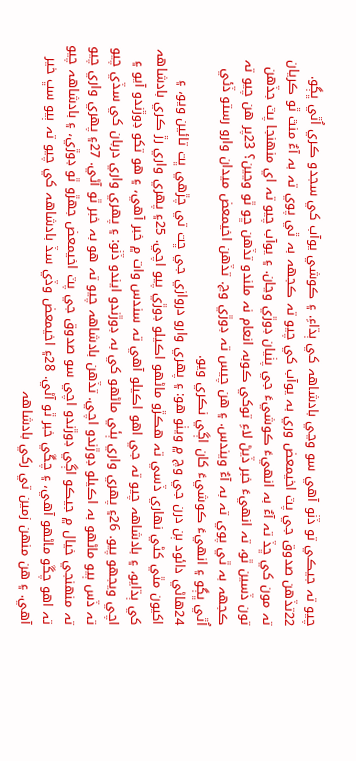چيو تہ جيڪي تو ڏٺو آهي سو وڃي بادشاهہ کي ٻڌاءِ. ۽ ڪوشي يوآب کي سجدو ڪري اُٿي ڀڳو. 22تڏهن صدوق جي پٽ اخيمعض وري بہ يوآب کي چيو تہ ڪجهہ بہ ٿي پوي تہ بہ آءٌ منٿ ٿو ڪريان تہ مون کي ڇڏ تہ آءٌ بہ انهيءَ ڪوشيءَ جي پٺيان ڊوڙي وڃان. ۽ يوآب چيو تہ اي منهنجا پٽ جڏهن تون ڏسين ٿو، تہ انهيءَ خبر ڏيڻ لاءِ توکي ڪوبہ انعام نہ ملندو تڏهن ڇو ٿو وڃين؟ 23پر هن چيو تہ ڪجهہ بہ ٿي پوي تہ بہ آءٌ ويندس. ۽ هن چيس تہ ڊوڙي وڃ. تڏهن اخيمعض ميدان وارو رستو ڏئي اُٿي ڀڳو ۽ انهيءَ ڪوشيءَ کان اڳي نڪري ويو.
24هاڻي دائود ٻن درن جي وچ ۾ ويٺو هو: ۽ پهري وارو دروازي جي ڇت تي چڙهي ڀت تائين ويو، ۽ اکيون مٿي کڻي نهاري ڏسي تہ هڪڙو ماڻهو اڪيلو ڊوڙي پيو اچي. 25۽ پهري واري رڙ ڪري بادشاهہ کي ٻڌايو، ۽ بادشاهہ چيو تہ جي اهو اڪيلو آهي تہ سندس وات ۾ خبر آهي، ۽ هو تکو ڊوڙندو آيو ۽ اچي ويجهو پيو. 26۽ پهري واري ٻئي ماڻهو کي بہ ڊوڙندو ايندو ڏٺو: ۽ پهري واري دربان کي سڏي چيو تہ ڏس ٻيو ماڻهو بہ اڪيلو ڊوڙندو اچي. تڏهن بادشاهہ چيو تہ هو بہ خبر ٿو آڻي. 27۽ پهري واري چيو تہ منهنجي خيال ۾ جيڪو اڳي ڊوڙندو اچي سو صدوق جي پٽ اخيمعض جهڙو ٿو ڊوڙي، ۽ بادشاهہ چيو تہ اهو چڱو ماڻهو آهي، ۽ چڱي خبر ٿو آڻي. 28۽ اخيمعض وڏي سڏ بادشاهہ کي چيو تہ ٻيو سڀ خير آهي. ۽ هن منهن زمين تي رکي بادشاهہ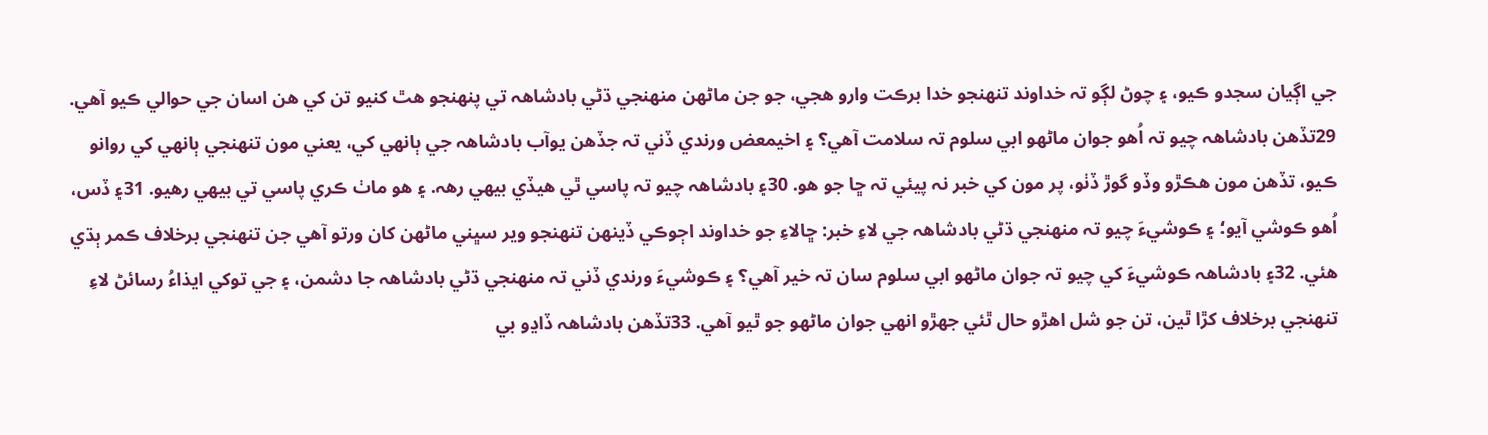جي اڳيان سجدو ڪيو، ۽ چوڻ لڳو تہ خداوند تنهنجو خدا برڪت وارو هجي، جو جن ماڻهن منهنجي ڌڻي بادشاهہ تي پنهنجو هٿ کنيو تن کي هن اسان جي حوالي ڪيو آهي. 29تڏهن بادشاهہ چيو تہ اُهو جوان ماڻهو ابي سلوم تہ سلامت آهي؟ ۽ اخيمعض ورندي ڏني تہ جڏهن يوآب بادشاهہ جي ٻانهي کي، يعني مون تنهنجي ٻانهي کي روانو ڪيو، تڏهن مون هڪڙو وڏو گوڙ ڏٺو، پر مون کي خبر نہ پيئي تہ ڇا جو هو. 30۽ بادشاهہ چيو تہ پاسي ٿي هيڏي بيهي رهہ. ۽ هو ماٺ ڪري پاسي تي بيهي رهيو. 31۽ ڏس، اُهو ڪوشي آيو؛ ۽ ڪوشيءَ چيو تہ منهنجي ڌڻي بادشاهہ جي لاءِ خبر: ڇالاءِ جو خداوند اڄوڪي ڏينهن تنهنجو وير سڀني ماڻهن کان ورتو آهي جن تنهنجي برخلاف ڪمر ٻڌي هئي. 32۽ بادشاهہ ڪوشيءَ کي چيو تہ جوان ماڻهو ابي سلوم سان تہ خير آهي؟ ۽ ڪوشيءَ ورندي ڏني تہ منهنجي ڌڻي بادشاهہ جا دشمن، ۽ جي توکي ايذاءُ رسائڻ لاءِ تنهنجي برخلاف کڙا ٿين، تن جو شل اهڙو حال ٿئي جهڙو انهي جوان ماڻهو جو ٿيو آهي. 33تڏهن بادشاهہ ڏاڍو بي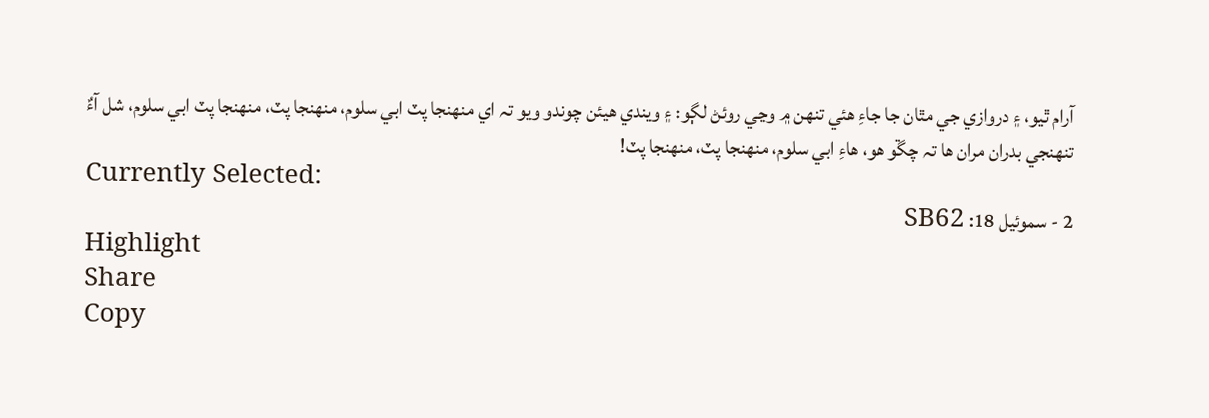آرام ٿيو، ۽ دروازي جي مٿان جا جاءِ هئي تنهن ۾ وڃي روئڻ لڳو: ۽ ويندي هيئن چوندو ويو تہ اي منهنجا پٽ ابي سلوم، منهنجا پٽ، منهنجا پٽ ابي سلوم، شل آءٌ تنهنجي بدران مران ها تہ چڱو هو، هاءِ ابي سلوم، منهنجا پٽ، منهنجا پٽ!
Currently Selected:
2 - سموئيل 18: SB62
Highlight
Share
Copy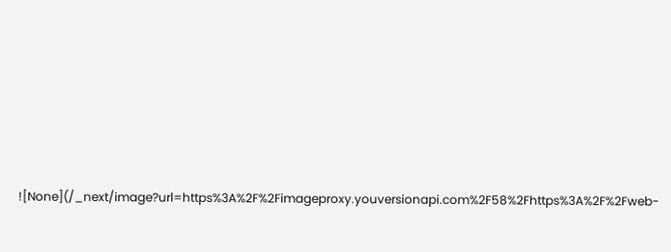![None](/_next/image?url=https%3A%2F%2Fimageproxy.youversionapi.com%2F58%2Fhttps%3A%2F%2Fweb-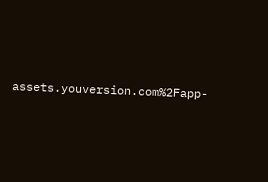assets.youversion.com%2Fapp-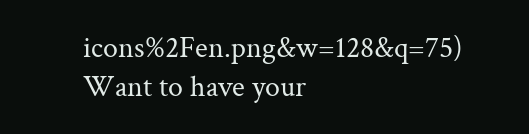icons%2Fen.png&w=128&q=75)
Want to have your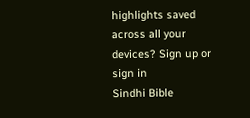highlights saved across all your devices? Sign up or sign in
Sindhi Bible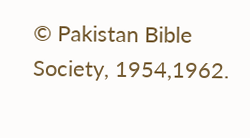© Pakistan Bible Society, 1954,1962.